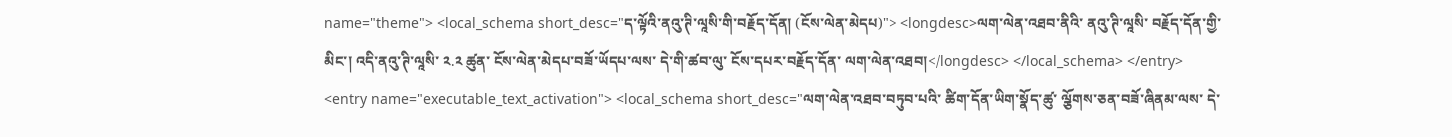name="theme"> <local_schema short_desc="ད་ལྟོའི་ནའུ་ཊི་ལཱསི་གི་བརྗོད་དོན། (ངོས་ལེན་མེདཔ)"> <longdesc>ལག་ལེན་འཐབ་ནིའི་ ནའུ་ཊི་ལཱསི་ བརྗོད་དོན་གྱི་མིང་། འདི་ནའུ་ཊི་ལཱསི་ ༢.༢ ཚུན་ ངོས་ལེན་མེདཔ་བཟོ་ཡོདཔ་ལས་ དེ་གི་ཚབ་ལུ་ ངོས་དཔར་བརྗོད་དོན་ ལག་ལེན་འཐབ།</longdesc> </local_schema> </entry> <entry name="executable_text_activation"> <local_schema short_desc="ལག་ལེན་འཐབ་བཏུབ་པའི་ ཚིག་དོན་ཡིག་སྣོད་ཚུ་ ལྕོགས་ཅན་བཟོ་ཞིནམ་ལས་ དེ་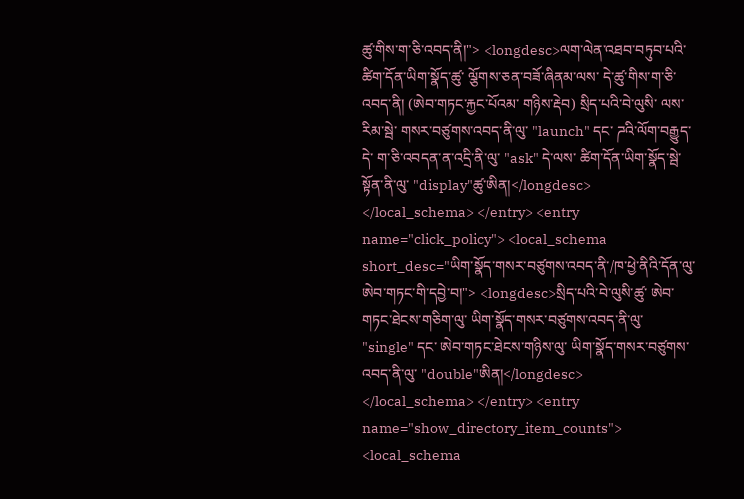ཚུ་གིས་ག་ཅི་འབད་ནི།"> <longdesc>ལག་ལེན་འཐབ་བཏུབ་པའི་ ཚིག་དོན་ཡིག་སྣོད་ཚུ་ ལྕོགས་ཅན་བཟོ་ཞིནམ་ལས་ དེ་ཚུ་གིས་ག་ཅི་འབད་ནི། (ཨེབ་གཏང་རྐྱང་པོའམ་ གཉིས་རྡེབ) སྲིད་པའི་བེ་ལུསི་ ལས་རིམ་སྦེ་ གསར་བཙུགས་འབད་ནི་ལུ་ "launch" དང་ ཌའི་ལོག་བརྒྱུད་དེ་ ག་ཅི་འབདན་ན་འདྲི་ནི་ལུ་ "ask" དེ་ལས་ ཚིག་དོན་ཡིག་སྣོད་སྦེ་སྟོན་ནི་ལུ་ "display"ཚུ་ཨིན།</longdesc> </local_schema> </entry> <entry name="click_policy"> <local_schema short_desc="ཡིག་སྣོད་གསར་བཙུགས་འབད་ནི་/ཁ་ཕྱེ་ནིའི་དོན་ལུ་ ཨེབ་གཏང་གི་དབྱེ་བ།"> <longdesc>སྲིད་པའི་བེ་ལུསི་ཚུ་ ཨེབ་གཏང་ཐེངས་གཅིག་ལུ་ ཡིག་སྣོད་གསར་བཙུགས་འབད་ནི་ལུ་ "single" དང་ ཨེབ་གཏང་ཐེངས་གཉིས་ལུ་ ཡིག་སྣོད་གསར་བཙུགས་འབད་ནི་ལུ་ "double"ཨིན།</longdesc> </local_schema> </entry> <entry name="show_directory_item_counts"> <local_schema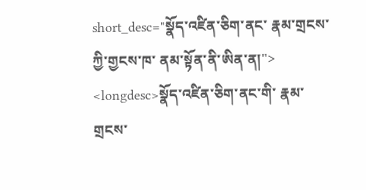short_desc="སྣོད་འཛིན་ཅིག་ནང་ རྣམ་གྲངས་ཀྱི་གྱངས་ཁ་ ནམ་སྟོན་ནི་ཨིན་ན།"> <longdesc>སྣོད་འཛིན་ཅིག་ནང་གི་ རྣམ་གྲངས་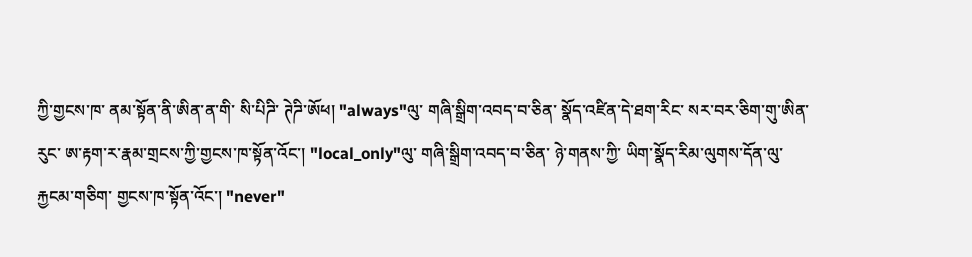ཀྱི་གྱངས་ཁ་ ནམ་སྟོན་ནི་ཨིན་ན་གི་ སི་པིཌི་ ཊེཌི་ཨོཕ། "always"ལུ་ གཞི་སྒྲིག་འབད་བ་ཅིན་ སྣོད་འཛིན་དེ་ཐག་རིང་ སར་བར་ཅིག་གུ་ཨིན་རུང་ ཨ་རྟག་ར་རྣམ་གྲངས་ཀྱི་གྱངས་ཁ་སྟོན་འོང་། "local_only"ལུ་ གཞི་སྒྲིག་འབད་བ་ཅིན་ ཉེ་གནས་ཀྱི་ ཡིག་སྣོད་རིམ་ལུགས་དོན་ལུ་རྐྱངམ་གཅིག་ གྱངས་ཁ་སྟོན་འོང་། "never"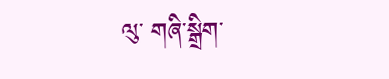ལུ་ གཞི་སྒྲིག་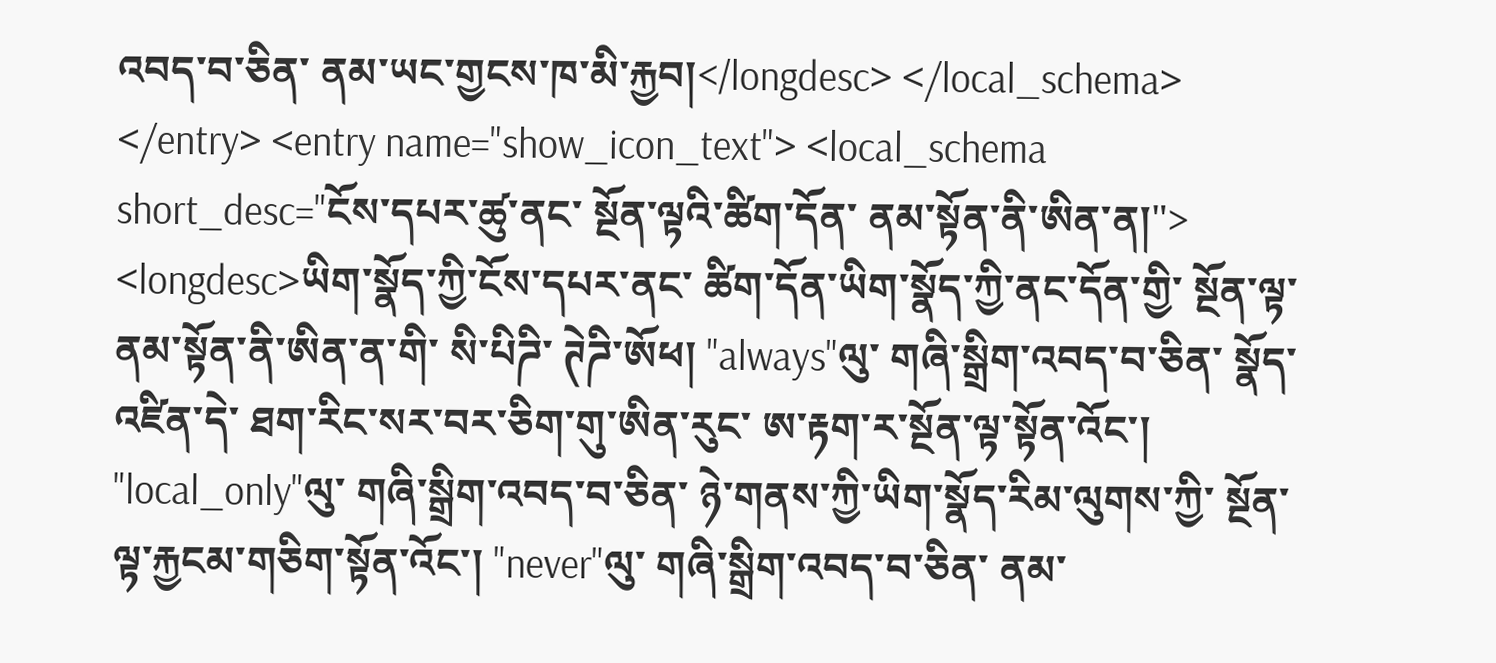འབད་བ་ཅིན་ ནམ་ཡང་གྱངས་ཁ་མི་རྐྱབ།</longdesc> </local_schema> </entry> <entry name="show_icon_text"> <local_schema short_desc="ངོས་དཔར་ཚུ་ནང་ སྔོན་ལྟའི་ཚིག་དོན་ ནམ་སྟོན་ནི་ཨིན་ན།"> <longdesc>ཡིག་སྣོད་ཀྱི་ངོས་དཔར་ནང་ ཚིག་དོན་ཡིག་སྣོད་ཀྱི་ནང་དོན་གྱི་ སྔོན་ལྟ་ནམ་སྟོན་ནི་ཨིན་ན་གི་ སི་པིཌི་ ཊེཌི་ཨོཕ། "always"ལུ་ གཞི་སྒྲིག་འབད་བ་ཅིན་ སྣོད་འཛིན་དེ་ ཐག་རིང་སར་བར་ཅིག་གུ་ཨིན་རུང་ ཨ་རྟག་ར་སྔོན་ལྟ་སྟོན་འོང་། "local_only"ལུ་ གཞི་སྒྲིག་འབད་བ་ཅིན་ ཉེ་གནས་ཀྱི་ཡིག་སྣོད་རིམ་ལུགས་ཀྱི་ སྔོན་ལྟ་རྐྱངམ་གཅིག་སྟོན་འོང་། "never"ལུ་ གཞི་སྒྲིག་འབད་བ་ཅིན་ ནམ་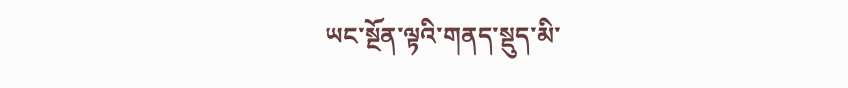ཡང་སྔོན་ལྟའི་གནད་སྡུད་མི་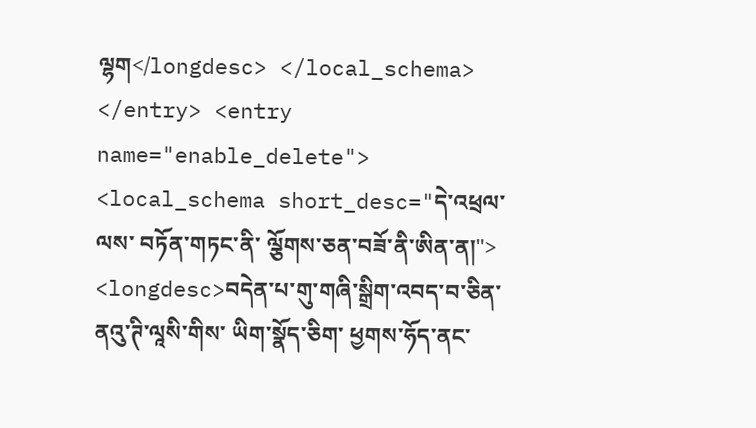ལྷག</longdesc> </local_schema> </entry> <entry name="enable_delete"> <local_schema short_desc="དེ་འཕྲལ་ལས་ བཏོན་གཏང་ནི་ ལྕོགས་ཅན་བཟོ་ནི་ཨིན་ན།"> <longdesc>བདེན་པ་གུ་གཞི་སྒྲིག་འབད་བ་ཅིན་ ནའུ་ཊི་ལཱསི་གིས་ ཡིག་སྣོད་ཅིག་ ཕྱགས་ཧོད་ནང་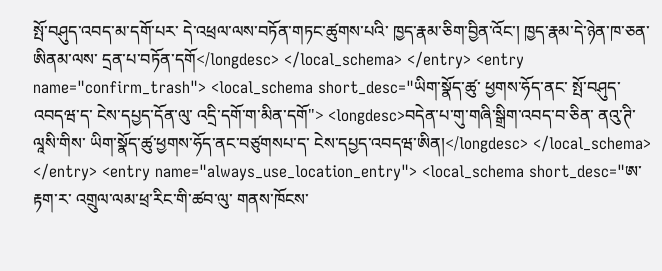སྤོ་བཤུད་འབད་མ་དགོ་པར་ དེ་འཕྲལ་ལས་བཏོན་གཏང་ཚུགས་པའི་ ཁྱད་རྣམ་ཅིག་བྱིན་འོང་། ཁྱད་རྣམ་དེ་ཉེན་ཁ་ཅན་ཨིནམ་ལས་ དྲན་པ་བཏོན་དགོ</longdesc> </local_schema> </entry> <entry name="confirm_trash"> <local_schema short_desc="ཡིག་སྣོད་ཚུ་ ཕྱགས་ཧོད་ནང་ སྤོ་བཤུད་འབདཝ་ད་ ངེས་དཔྱད་དོན་ལུ་ འདྲི་དགོ་ག་མིན་དགོ"> <longdesc>བདེན་པ་གུ་གཞི་སྒྲིག་འབད་བ་ཅིན་ ནའུ་ཊི་ལཱསི་གིས་ ཡིག་སྣོད་ཚུ་ཕྱགས་ཧོད་ནང་བཙུགསཔ་ད་ ངེས་དཔྱད་འབདཝ་ཨིན།</longdesc> </local_schema> </entry> <entry name="always_use_location_entry"> <local_schema short_desc="ཨ་རྟག་ར་ འགྲུལ་ལམ་ཕྲ་རིང་གི་ཚབ་ལུ་ གནས་ཁོངས་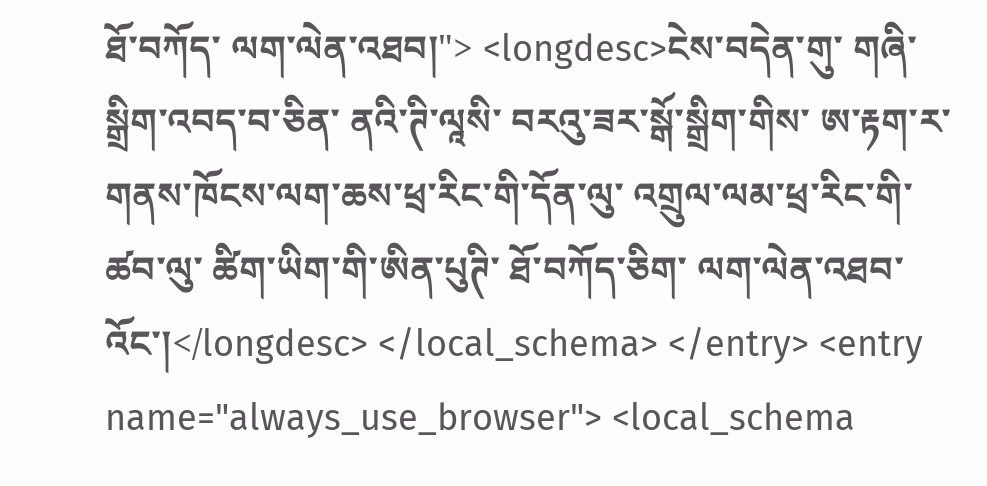ཐོ་བཀོད་ ལག་ལེན་འཐབ།"> <longdesc>ངེས་བདེན་གུ་ གཞི་སྒྲིག་འབད་བ་ཅིན་ ནའི་ཊི་ལཱསི་ བརའུ་ཟར་སྒོ་སྒྲིག་གིས་ ཨ་རྟག་ར་ གནས་ཁོངས་ལག་ཆས་ཕྲ་རིང་གི་དོན་ལུ་ འགྲུལ་ལམ་ཕྲ་རིང་གི་ཚབ་ལུ་ ཚིག་ཡིག་གི་ཨིན་པུཊི་ ཐོ་བཀོད་ཅིག་ ལག་ལེན་འཐབ་འོང་།</longdesc> </local_schema> </entry> <entry name="always_use_browser"> <local_schema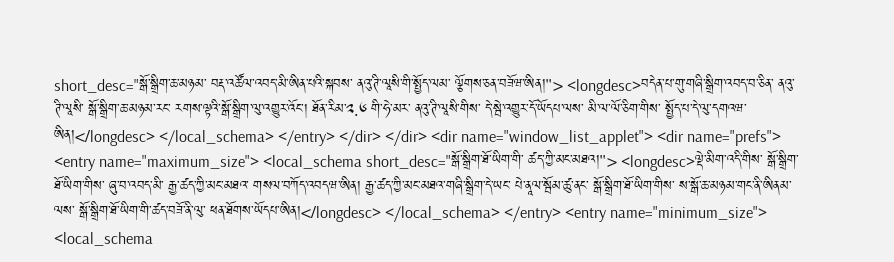short_desc="སྒོ་སྒྲིག་ཆ་མཉམ་ བརྡ་འཚོལ་འབད་མི་ཨིན་པའི་སྐབས་ ནའུ་ཊི་ལཱསི་གི་སྤྱོད་ལམ་ ལྕོགས་ཅན་བཟོཝ་ཨིན།"> <longdesc>བདེན་པ་གུ་གཞི་སྒྲིག་འབད་བ་ཅིན་ ནའུ་ཊི་ལཱསི་ སྒོ་སྒྲིག་ཆ་མཉམ་རང་ རགས་ལྟའི་སྒོ་སྒྲིག་ལུ་འགྱུར་འོང་། ཐོན་རིམ་༢.༦ གི་ཧེ་མར་ ནའུ་ཊི་ལཱསི་གིས་ དེ་སྦེ་འགྱུར་དོ་ཡོདཔ་ལས་ མི་ལ་ལོ་ཅིག་གིས་ སྤྱོད་པ་དེ་ལུ་དགའཝ་ཨིན།</longdesc> </local_schema> </entry> </dir> </dir> <dir name="window_list_applet"> <dir name="prefs"> <entry name="maximum_size"> <local_schema short_desc="སྒོ་སྒྲིག་ཐོ་ཡིག་གི་ ཚད་ཀྱི་མང་མཐའ།"> <longdesc>ལྡེ་མིག་འདི་གིས་ སྒོ་སྒྲིག་ཐོ་ཡིག་གིས་ ཞུ་བ་འབད་མི་ རྒྱ་ཚད་ཀྱི་མང་མཐའ་ གསལ་བཀོད་འབདཝ་ཨིན། རྒྱ་ཚད་ཀྱི་མང་མཐའ་གཞི་སྒྲིག་དེ་ཡང་ པེ་ནཱལ་སྦོམ་ཚུ་ནང་ སྒོ་སྒྲིག་ཐོ་ཡིག་གིས་ ས་སྒོ་ཆ་མཉམ་གང་ནི་ཨིནམ་ལས་ སྒོ་སྒྲིག་ཐོ་ཡིག་གི་ཚད་བཟོ་ནི་ལུ་ ཕན་ཐོགས་ཡོདཔ་ཨིན།</longdesc> </local_schema> </entry> <entry name="minimum_size"> <local_schema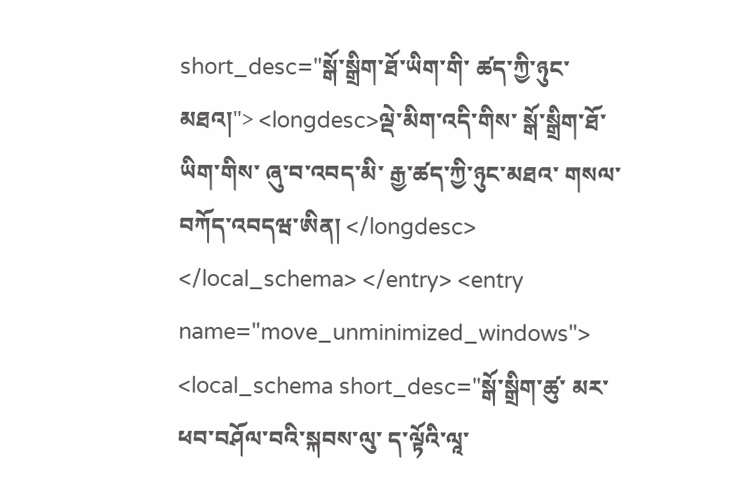short_desc="སྒོ་སྒྲིག་ཐོ་ཡིག་གི་ ཚད་ཀྱི་ཉུང་མཐའ།"> <longdesc>ལྡེ་མིག་འདི་གིས་ སྒོ་སྒྲིག་ཐོ་ཡིག་གིས་ ཞུ་བ་འབད་མི་ རྒྱ་ཚད་ཀྱི་ཉུང་མཐའ་ གསལ་བཀོད་འབདཝ་ཨིན། </longdesc> </local_schema> </entry> <entry name="move_unminimized_windows"> <local_schema short_desc="སྒོ་སྒྲིག་ཚུ་ མར་ཕབ་བཤོལ་བའི་སྐབས་ལུ་ ད་ལྟོའི་ལཱ་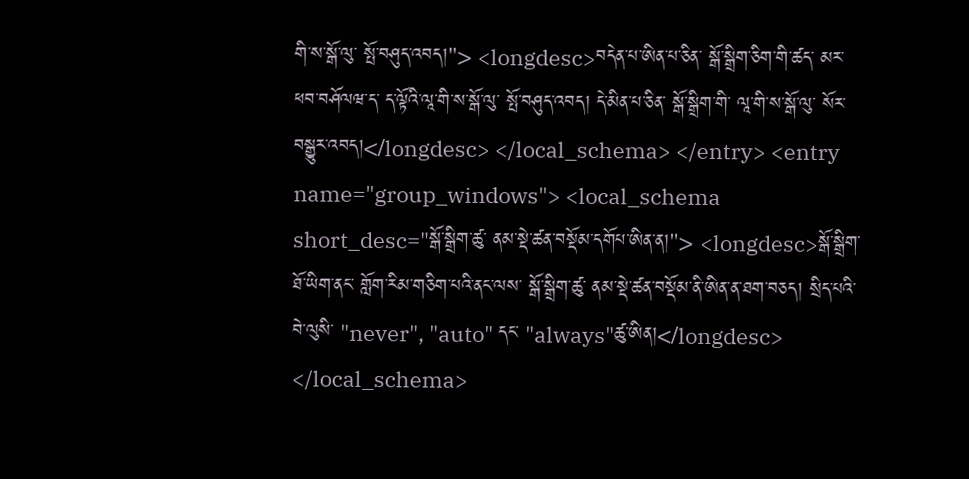གི་ས་སྒོ་ལུ་ སྤོ་བཤུད་འབད།"> <longdesc>བདེན་པ་ཨིན་པ་ཅིན་ སྒོ་སྒྲིག་ཅིག་གི་ཚད་ མར་ཕབ་བཤོལཝ་ད་ ད་ལྟོའི་ལཱ་གི་ས་སྒོ་ལུ་ སྤོ་བཤུད་འབད། དེ་མིན་པ་ཅིན་ སྒོ་སྒྲིག་གི་ ལཱ་གི་ས་སྒོ་ལུ་ སོར་བསྒྱུར་འབད།</longdesc> </local_schema> </entry> <entry name="group_windows"> <local_schema short_desc="སྒོ་སྒྲིག་ཚུ་ ནམ་སྡེ་ཚན་བསྡོམ་དགོཔ་ཨིན་ན།"> <longdesc>སྒོ་སྒྲིག་ཐོ་ཡིག་ནང་ གློག་རིམ་གཅིག་པའི་ནང་ལས་ སྒོ་སྒྲིག་ཚུ་ ནམ་སྡེ་ཚན་བསྡོམ་ནི་ཨིན་ན་ཐག་བཅད། སྲིད་པའི་བེ་ལུསི་ "never", "auto" དང་ "always"ཚུ་ཨིན།</longdesc> </local_schema>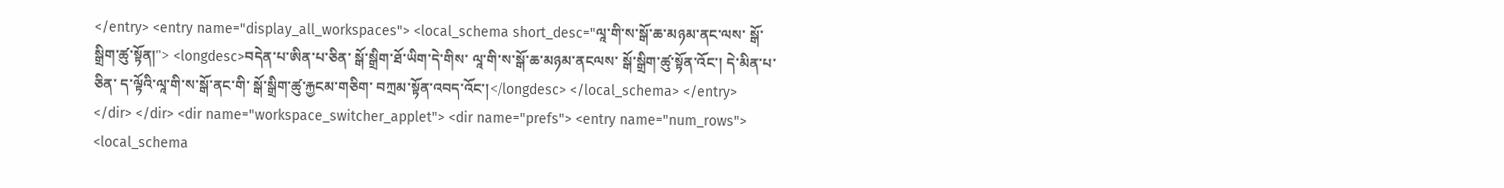</entry> <entry name="display_all_workspaces"> <local_schema short_desc="ལཱ་གི་ས་སྒོ་ཆ་མཉམ་ནང་ལས་ སྒོ་སྒྲིག་ཚུ་སྟོན།"> <longdesc>བདེན་པ་ཨིན་པ་ཅིན་ སྒོ་སྒྲིག་ཐོ་ཡིག་དེ་གིས་ ལཱ་གི་ས་སྒོ་ཆ་མཉམ་ནངལས་ སྒོ་སྒྲིག་ཚུ་སྟོན་འོང་། དེ་མིན་པ་ཅིན་ ད་ལྟོའི་ལཱ་གི་ས་སྒོ་ནང་གི་ སྒོ་སྒྲིག་ཚུ་རྐྱངམ་གཅིག་ བཀྲམ་སྟོན་འབད་འོང་།</longdesc> </local_schema> </entry> </dir> </dir> <dir name="workspace_switcher_applet"> <dir name="prefs"> <entry name="num_rows"> <local_schema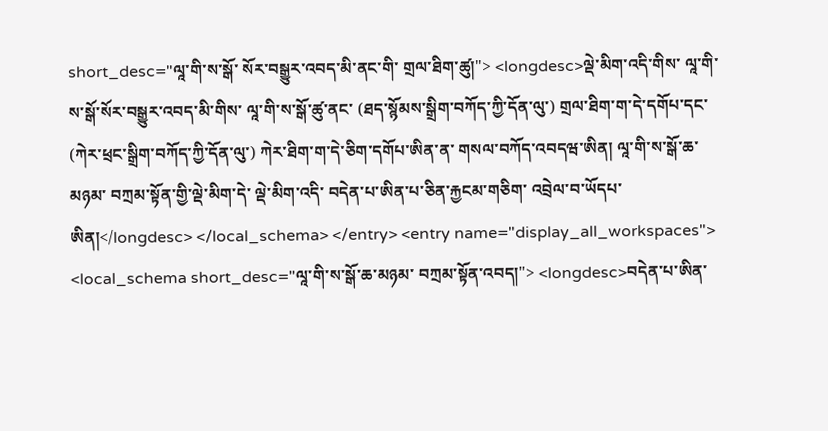short_desc="ལཱ་གི་ས་སྒོ་ སོར་བསྒྱུར་འབད་མི་ནང་གི་ གྲལ་ཐིག་ཚུ།"> <longdesc>ལྡེ་མིག་འདི་གིས་ ལཱ་གི་ས་སྒོ་སོར་བསྒྱུར་འབད་མི་གིས་ ལཱ་གི་ས་སྒོ་ཚུ་ནང་ (ཐད་སྙོམས་སྒྲིག་བཀོད་ཀྱི་དོན་ལུ་) གྲལ་ཐིག་ག་དེ་དགོཔ་དང་ (ཀེར་ཕྲང་སྒྲིག་བཀོད་ཀྱི་དོན་ལུ་) ཀེར་ཐིག་ག་དེ་ཅིག་དགོཔ་ཨིན་ན་ གསལ་བཀོད་འབདཝ་ཨིན། ལཱ་གི་ས་སྒོ་ཆ་མཉམ་ བཀྲམ་སྟོན་གྱི་ལྡེ་མིག་དེ་ ལྡེ་མིག་འདི་ བདེན་པ་ཨིན་པ་ཅིན་རྐྱངམ་གཅིག་ འབྲེལ་བ་ཡོདཔ་ཨིན།</longdesc> </local_schema> </entry> <entry name="display_all_workspaces"> <local_schema short_desc="ལཱ་གི་ས་སྒོ་ཆ་མཉམ་ བཀྲམ་སྟོན་འབད།"> <longdesc>བདེན་པ་ཨིན་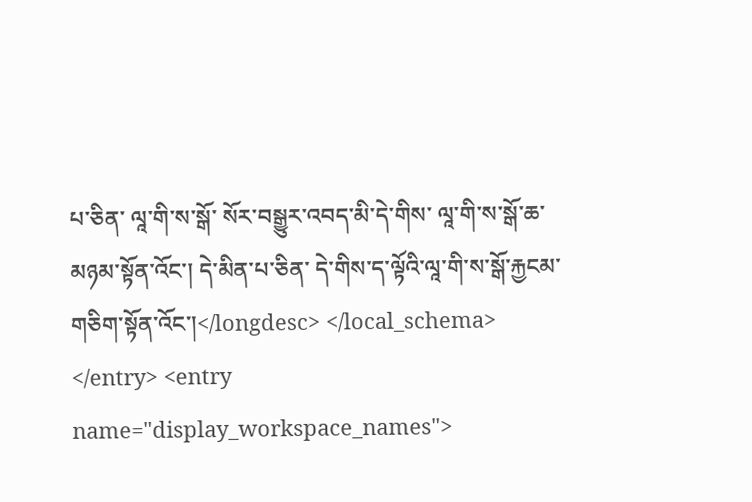པ་ཅིན་ ལཱ་གི་ས་སྒོ་ སོར་བསྒྱུར་འབད་མི་དེ་གིས་ ལཱ་གི་ས་སྒོ་ཆ་མཉམ་སྟོན་འོང་། དེ་མིན་པ་ཅིན་ དེ་གིས་ད་ལྟོའི་ལཱ་གི་ས་སྒོ་རྐྱངམ་གཅིག་སྟོན་འོང་།</longdesc> </local_schema> </entry> <entry name="display_workspace_names">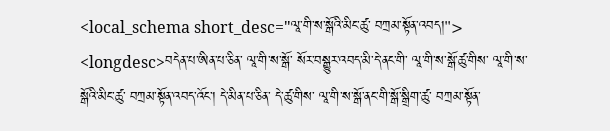<local_schema short_desc="ལཱ་གི་ས་སྒོའི་མིང་ཚུ་ བཀྲམ་སྟོན་འབད།"> <longdesc>བདེན་པ་ཨིན་པ་ཅིན་ ལཱ་གི་ས་སྒོ་ སོར་བསྒྱུར་འབད་མི་དེ་ནང་གི་ ལཱ་གི་ས་སྒོ་ཚུ་གིས་ ལཱ་གི་ས་སྒོའི་མིང་ཚུ་ བཀྲམ་སྟོན་འབད་འོང་། དེ་མིན་པ་ཅིན་ དེ་ཚུ་གིས་ ལཱ་གི་ས་སྒོ་ནང་གི་སྒོ་སྒྲིག་ཚུ་ བཀྲམ་སྟོན་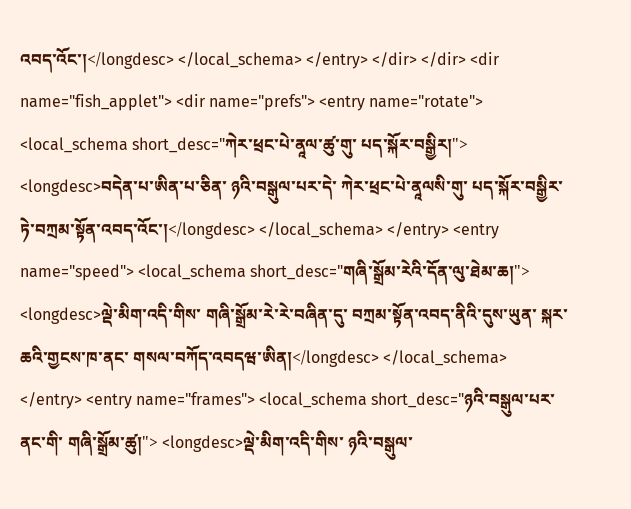འབད་འོང་།</longdesc> </local_schema> </entry> </dir> </dir> <dir name="fish_applet"> <dir name="prefs"> <entry name="rotate"> <local_schema short_desc="ཀེར་ཕྲང་པེ་ནཱལ་ཚུ་གུ་ པད་སྐོར་བསྒྱིར།"> <longdesc>བདེན་པ་ཨིན་པ་ཅིན་ ཉའི་བསྒུལ་པར་དེ་ ཀེར་ཕྲང་པེ་ནཱལསི་གུ་ པད་སྐོར་བསྒྱིར་ཏེ་བཀྲམ་སྟོན་འབད་འོང་།</longdesc> </local_schema> </entry> <entry name="speed"> <local_schema short_desc="གཞི་སྒྲོམ་རེའི་དོན་ལུ་ཐེམ་ཆ།"> <longdesc>ལྡེ་མིག་འདི་གིས་ གཞི་སྒྲོམ་རེ་རེ་བཞིན་དུ་ བཀྲམ་སྟོན་འབད་ནིའི་དུས་ཡུན་ སྐར་ཆའི་གྱངས་ཁ་ནང་ གསལ་བཀོད་འབདཝ་ཨིན།</longdesc> </local_schema> </entry> <entry name="frames"> <local_schema short_desc="ཉའི་བསྒུལ་པར་ནང་གི་ གཞི་སྒྲོམ་ཚུ།"> <longdesc>ལྡེ་མིག་འདི་གིས་ ཉའི་བསྒུལ་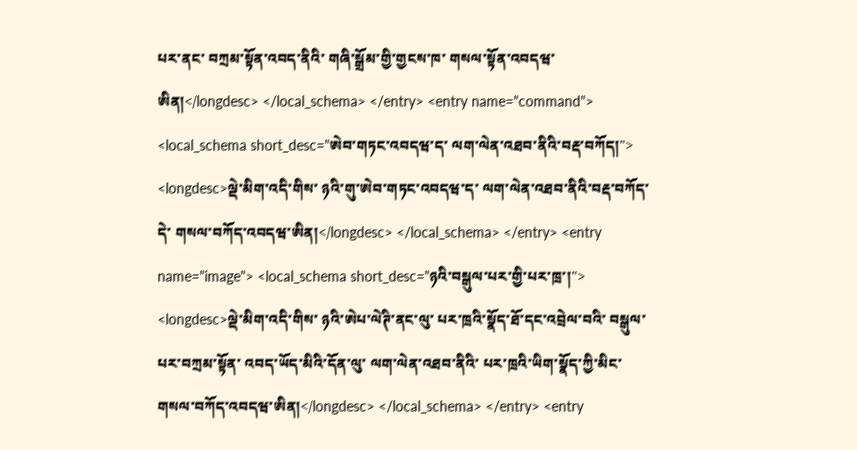པར་ནང་ བཀྲམ་སྟོན་འབད་ནིའི་ གཞི་སྒྲོམ་གྱི་གྱངས་ཁ་ གསལ་སྟོན་འབདཝ་ཨིན།</longdesc> </local_schema> </entry> <entry name="command"> <local_schema short_desc="ཨེབ་གཏང་འབདཝ་ད་ ལག་ལེན་འཐབ་ནིའི་བརྡ་བཀོད།"> <longdesc>ལྡེ་མིག་འདི་གིས་ ཉའི་གུ་ཨེབ་གཏང་འབདཝ་ད་ ལག་ལེན་འཐབ་ནིའི་བརྡ་བཀོད་དེ་ གསལ་བཀོད་འབདཝ་ཨིན།</longdesc> </local_schema> </entry> <entry name="image"> <local_schema short_desc="ཉའི་བསྒུལ་པར་གྱི་པར་ཁྲ་།"> <longdesc>ལྡེ་མིག་འདི་གིས་ ཉའི་ཨེཔ་ལེཊི་ནང་ལུ་ པར་ཁྲའི་སྣོད་ཐོ་དང་འབྲེལ་བའི་ བསྒུལ་པར་བཀྲམ་སྟོན་ འབད་ཡོད་མིའི་དོན་ལུ་ ལག་ལེན་འཐབ་ནིའི་ པར་ཁྲའི་ཡིག་སྣོད་ཀྱི་མིང་ གསལ་བཀོད་འབདཝ་ཨིན།</longdesc> </local_schema> </entry> <entry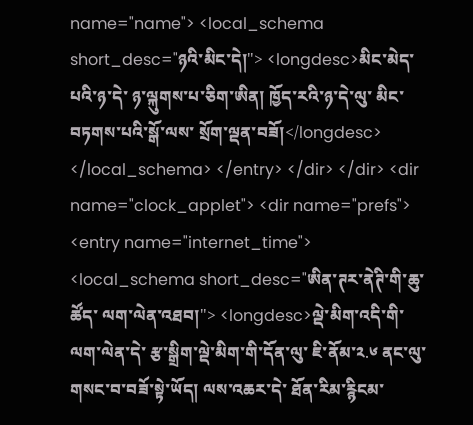name="name"> <local_schema short_desc="ཉའི་མིང་དེ།"> <longdesc>མིང་མེད་པའི་ཉ་དེ་ ཉ་ལྐུགས་པ་ཅིག་ཨིན། ཁྱོད་རའི་ཉ་དེ་ལུ་ མིང་བཏགས་པའི་སྒོ་ལས་ སྲོག་ལྡན་བཟོ།</longdesc> </local_schema> </entry> </dir> </dir> <dir name="clock_applet"> <dir name="prefs"> <entry name="internet_time"> <local_schema short_desc="ཨིན་ཊར་ནེཊི་གི་ཆུ་ཚོད་ ལག་ལེན་འཐབ།"> <longdesc>ལྡེ་མིག་འདི་གི་ལག་ལེན་དེ་ རྩ་སྒྲིག་ལྡེ་མིག་གི་དོན་ལུ་ ཇི་ནོམ་༢.༦ ནང་ལུ་ གསང་བ་བཟོ་སྟེ་ཡོད། ལས་འཆར་དེ་ ཐོན་རིམ་རྙིངམ་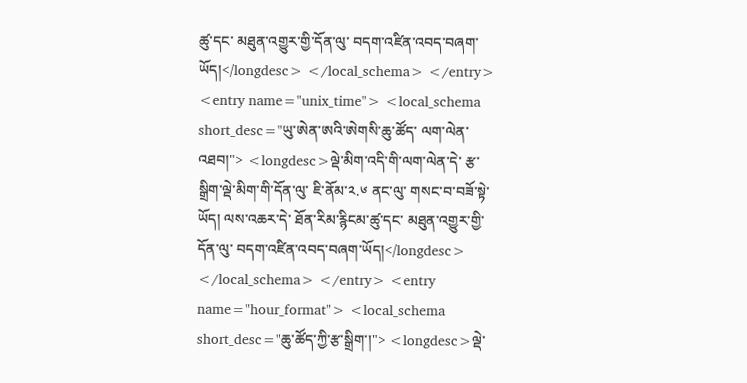ཚུ་དང་ མཐུན་འགྱུར་གྱི་དོན་ལུ་ བདག་འཛིན་འབད་བཞག་ཡོད།</longdesc> </local_schema> </entry> <entry name="unix_time"> <local_schema short_desc="ཡུ་ཨེན་ཨའི་ཨེགསི་ཆུ་ཚོད་ ལག་ལེན་འཐབ།"> <longdesc>ལྡེ་མིག་འདི་གི་ལག་ལེན་དེ་ རྩ་སྒྲིག་ལྡེ་མིག་གི་དོན་ལུ་ ཇི་ནོམ་༢.༦ ནང་ལུ་ གསང་བ་བཟོ་སྟེ་ཡོད། ལས་འཆར་དེ་ ཐོན་རིམ་རྙིངམ་ཚུ་དང་ མཐུན་འགྱུར་གྱི་དོན་ལུ་ བདག་འཛིན་འབད་བཞག་ཡོད།</longdesc> </local_schema> </entry> <entry name="hour_format"> <local_schema short_desc="ཆུ་ཚོད་ཀྱི་རྩ་སྒྲིག་།"> <longdesc>ལྡེ་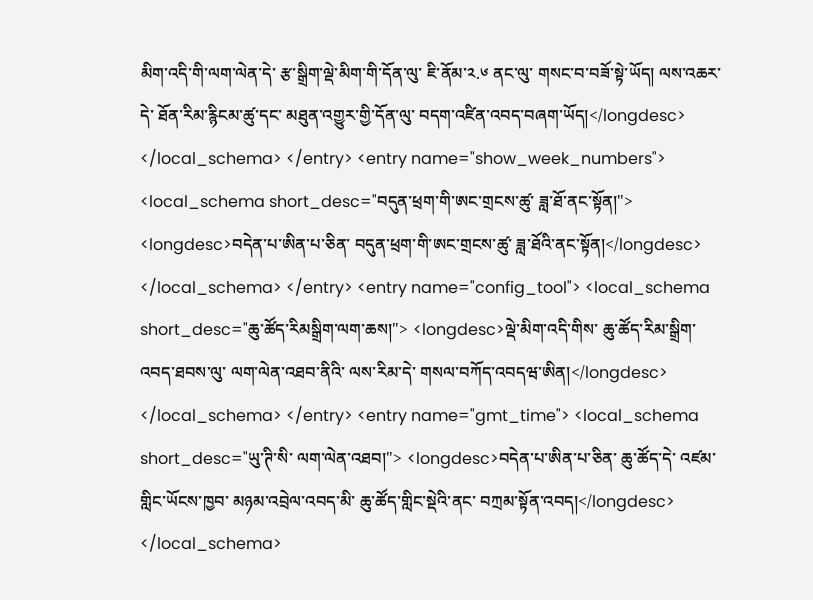མིག་འདི་གི་ལག་ལེན་དེ་ རྩ་སྒྲིག་ལྡེ་མིག་གི་དོན་ལུ་ ཇི་ནོམ་༢.༦ ནང་ལུ་ གསང་བ་བཟོ་སྟེ་ཡོད། ལས་འཆར་དེ་ ཐོན་རིམ་རྙིངམ་ཚུ་དང་ མཐུན་འགྱུར་གྱི་དོན་ལུ་ བདག་འཛིན་འབད་བཞག་ཡོད།</longdesc> </local_schema> </entry> <entry name="show_week_numbers"> <local_schema short_desc="བདུན་ཕྲག་གི་ཨང་གྲངས་ཚུ་ ཟླ་ཐོ་ནང་སྟོན།"> <longdesc>བདེན་པ་ཨིན་པ་ཅིན་ བདུན་ཕྲག་གི་ཨང་གྲངས་ཚུ་ ཟླ་ཐོའི་ནང་སྟོན།</longdesc> </local_schema> </entry> <entry name="config_tool"> <local_schema short_desc="ཆུ་ཚོད་རིམསྒྲིག་ལག་ཆས།"> <longdesc>ལྡེ་མིག་འདི་གིས་ ཆུ་ཚོད་རིམ་སྒྲིག་འབད་ཐབས་ལུ་ ལག་ལེན་འཐབ་ནིའི་ ལས་རིམ་དེ་ གསལ་བཀོད་འབདཝ་ཨིན།</longdesc> </local_schema> </entry> <entry name="gmt_time"> <local_schema short_desc="ཡུ་ཊི་སི་ ལག་ལེན་འཐབ།"> <longdesc>བདེན་པ་ཨིན་པ་ཅིན་ ཆུ་ཚོད་དེ་ འཛམ་གླིང་ཡོངས་ཁྱབ་ མཉམ་འབྲེལ་འབད་མི་ ཆུ་ཚོད་གླིང་སྡེའི་ནང་ བཀྲམ་སྟོན་འབད།</longdesc> </local_schema>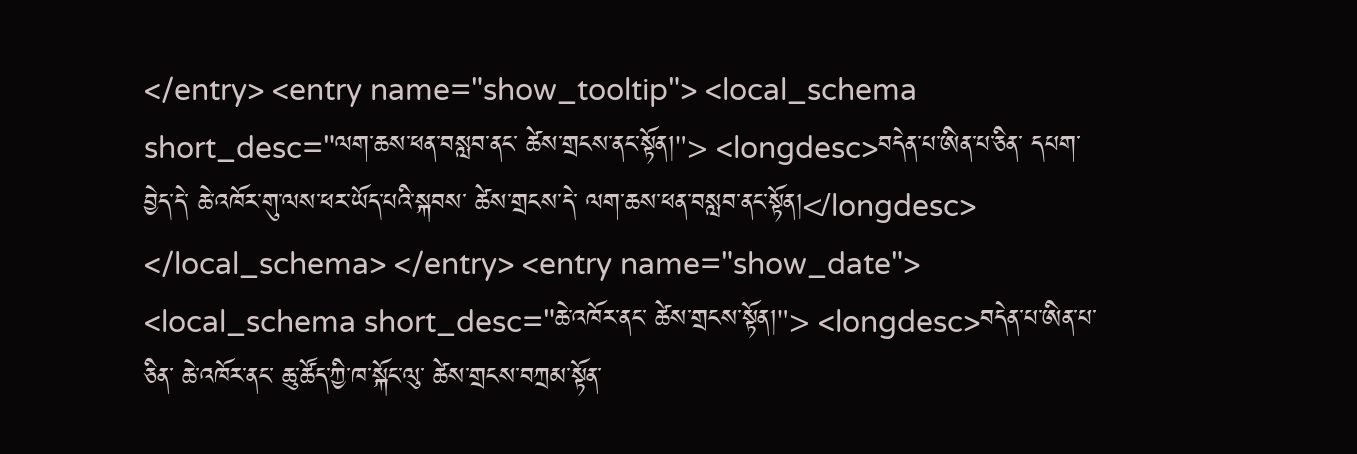</entry> <entry name="show_tooltip"> <local_schema short_desc="ལག་ཆས་ཕན་བསླབ་ནང་ ཚེས་གྲངས་ནང་སྟོན།"> <longdesc>བདེན་པ་ཨིན་པ་ཅིན་ དཔག་བྱེད་དེ་ ཆེ་འཁོར་གུ་ལས་ཕར་ཡོད་པའི་སྐབས་ ཚེས་གྲངས་དེ་ ལག་ཆས་ཕན་བསླབ་ནང་སྟོན།</longdesc> </local_schema> </entry> <entry name="show_date"> <local_schema short_desc="ཆེ་འཁོར་ནང་ ཚེས་གྲངས་སྟོན།"> <longdesc>བདེན་པ་ཨིན་པ་ཅིན་ ཆེ་འཁོར་ནང་ ཆུ་ཚོད་ཀྱི་ཁ་སྐོང་ལུ་ ཚེས་གྲངས་བཀྲམ་སྟོན་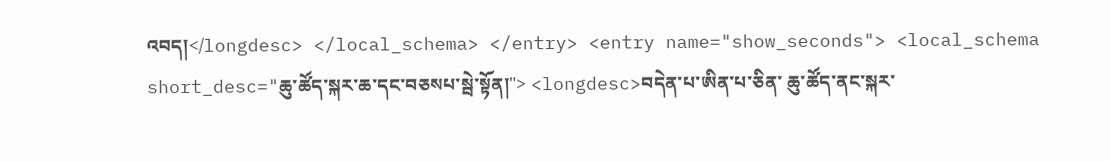འབད།</longdesc> </local_schema> </entry> <entry name="show_seconds"> <local_schema short_desc="ཆུ་ཚོད་སྐར་ཆ་དང་བཅསཔ་སྦེ་སྟོན།"> <longdesc>བདེན་པ་ཨིན་པ་ཅིན་ ཆུ་ཚོད་ནང་སྐར་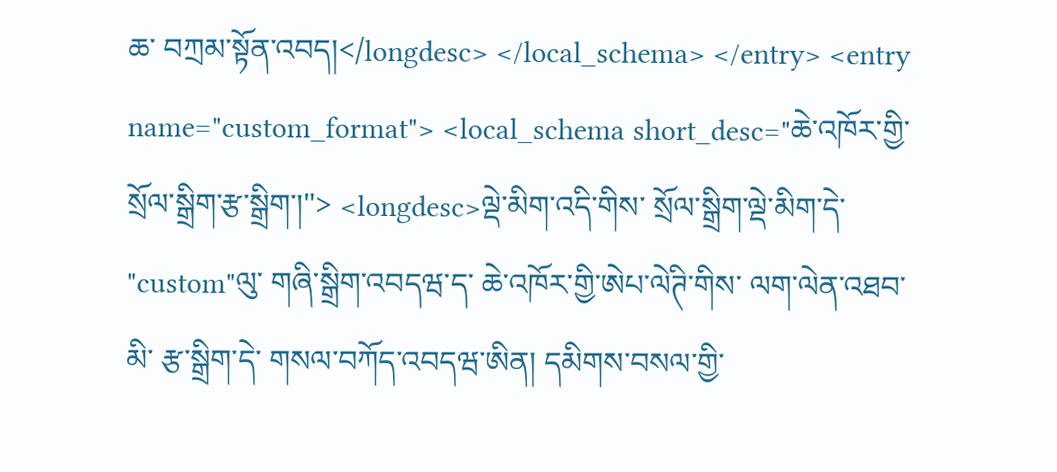ཆ་ བཀྲམ་སྟོན་འབད།</longdesc> </local_schema> </entry> <entry name="custom_format"> <local_schema short_desc="ཆེ་འཁོར་གྱི་ སྲོལ་སྒྲིག་རྩ་སྒྲིག་།"> <longdesc>ལྡེ་མིག་འདི་གིས་ སྲོལ་སྒྲིག་ལྡེ་མིག་དེ་ "custom"ལུ་ གཞི་སྒྲིག་འབདཝ་ད་ ཆེ་འཁོར་གྱི་ཨེཔ་ལེཊི་གིས་ ལག་ལེན་འཐབ་མི་ རྩ་སྒྲིག་དེ་ གསལ་བཀོད་འབདཝ་ཨིན། དམིགས་བསལ་གྱི་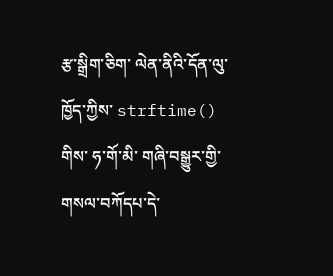རྩ་སྒྲིག་ཅིག་ ལེན་ནིའི་དོན་ལུ་ ཁྱོད་ཀྱིས་ strftime() གིས་ ཧ་གོ་མི་ གཞི་བསྒྱུར་གྱི་གསལ་བཀོདཔ་དེ་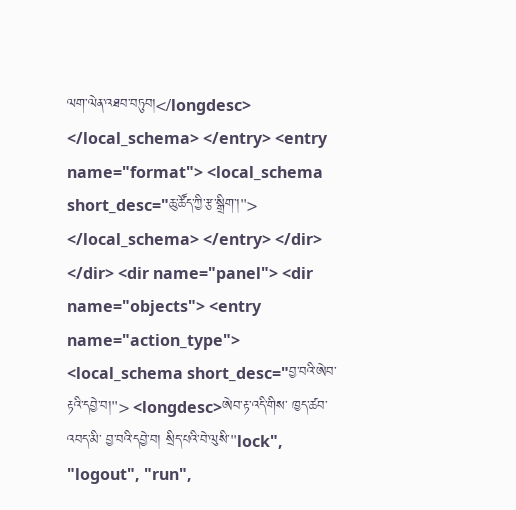ལག་ལེན་འཐབ་བཏུབ།</longdesc> </local_schema> </entry> <entry name="format"> <local_schema short_desc="ཆུ་ཚོད་ཀྱི་རྩ་སྒྲིག་།"> </local_schema> </entry> </dir> </dir> <dir name="panel"> <dir name="objects"> <entry name="action_type"> <local_schema short_desc="བྱ་བའི་ཨེབ་རྟའི་དབྱེ་བ།"> <longdesc>ཨེབ་རྟ་འདི་གིས་ ཁྱད་ཚབ་འབད་མི་ བྱ་བའི་དབྱེ་བ། སྲིད་པའི་བེ་ལུསི་"lock", "logout", "run",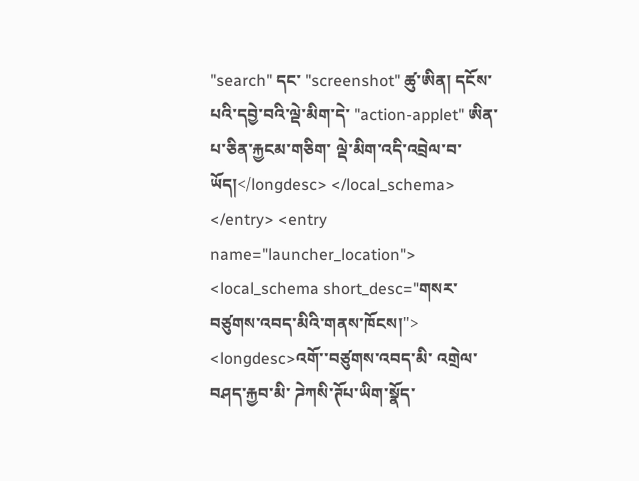"search" དང་ "screenshot" ཚུ་ཨིན། དངོས་པའི་དབྱེ་བའི་ལྡེ་མིག་དེ་ "action-applet" ཨིན་པ་ཅིན་རྐྱངམ་གཅིག་ ལྡེ་མིག་འདི་འབྲེལ་བ་ཡོད།</longdesc> </local_schema> </entry> <entry name="launcher_location"> <local_schema short_desc="གསར་བཙུགས་འབད་མིའི་གནས་ཁོངས།"> <longdesc>འགོ་་བཙུགས་འབད་མི་ འགྲེལ་བཤད་རྐྱབ་མི་ ཌེཀསི་ཊོཔ་ཡིག་སྣོད་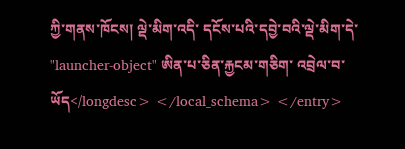ཀྱི་གནས་ཁོངས། ལྡེ་མིག་འདི་ དངོས་པའི་དབྱེ་བའི་ལྡེ་མིག་དེ་ "launcher-object" ཨིན་པ་ཅིན་རྐྱངམ་གཅིག་ འབྲེལ་བ་ཡོད</longdesc> </local_schema> </entry>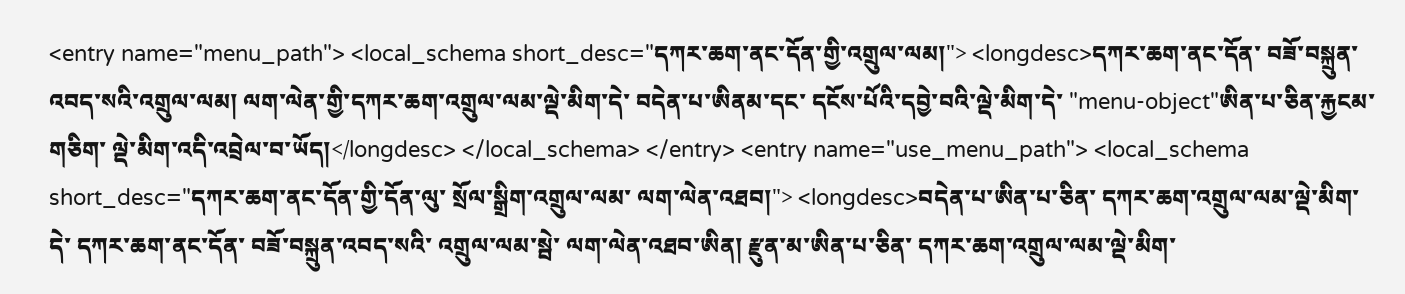<entry name="menu_path"> <local_schema short_desc="དཀར་ཆག་ནང་དོན་གྱི་འགྲུལ་ལམ།"> <longdesc>དཀར་ཆག་ནང་དོན་ བཟོ་བསྐྲུན་འབད་སའི་འགྲུལ་ལམ། ལག་ལེན་གྱི་དཀར་ཆག་འགྲུལ་ལམ་ལྡེ་མིག་དེ་ བདེན་པ་ཨིནམ་དང་ དངོས་པོའི་དབྱེ་བའི་ལྡེ་མིག་དེ་ "menu-object"ཨིན་པ་ཅིན་རྐྱངམ་གཅིག་ ལྡེ་མིག་འདི་འབྲེལ་བ་ཡོད།</longdesc> </local_schema> </entry> <entry name="use_menu_path"> <local_schema short_desc="དཀར་ཆག་ནང་དོན་གྱི་དོན་ལུ་ སྲོལ་སྒྲིག་འགྲུལ་ལམ་ ལག་ལེན་འཐབ།"> <longdesc>བདེན་པ་ཨིན་པ་ཅིན་ དཀར་ཆག་འགྲུལ་ལམ་ལྡེ་མིག་དེ་ དཀར་ཆག་ནང་དོན་ བཟོ་བསྐྲུན་འབད་སའི་ འགྲུལ་ལམ་སྦེ་ ལག་ལེན་འཐབ་ཨིན། རྫུན་མ་ཨིན་པ་ཅིན་ དཀར་ཆག་འགྲུལ་ལམ་ལྡེ་མིག་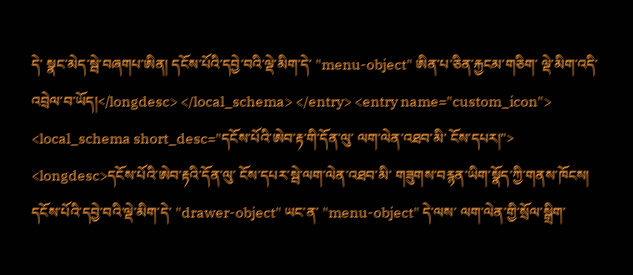དེ་ སྣང་མེད་སྦེ་བཞགཔ་ཨིན། དངོས་པོའི་དབྱེ་བའི་ལྡེ་མིག་དེ་ "menu-object" ཨིན་པ་ཅིན་རྐྱངམ་གཅིག་ ལྡེ་མིག་འདི་འབྲེལ་བ་ཡོད།</longdesc> </local_schema> </entry> <entry name="custom_icon"> <local_schema short_desc="དངོས་པོའི་ཨེབ་རྟ་གི་དོན་ལུ་ ལག་ལེན་འཐབ་མི་ ངོས་དཔར།"> <longdesc>དངོས་པོའི་ཨེབ་རྟའི་དོན་ལུ་ ངོས་དཔར་སྦེ་ལག་ལེན་འཐབ་མི་ གཟུགས་བརྙན་ཡིག་སྣོད་ཀྱི་གནས་ཁོངས། དངོས་པོའི་དབྱེ་བའི་ལྡེ་མིག་དེ་ "drawer-object" ཡང་ན་ "menu-object" དེ་ལས་ ལག་ལེན་གྱི་སྲོལ་སྒྲིག་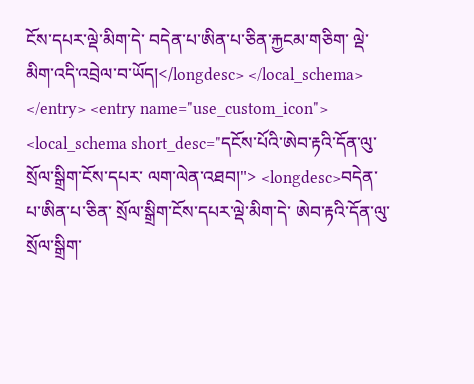ངོས་དཔར་ལྡེ་མིག་དེ་ བདེན་པ་ཨིན་པ་ཅིན་རྐྱངམ་གཅིག་ ལྡེ་མིག་འདི་འབྲེལ་བ་ཡོད།</longdesc> </local_schema> </entry> <entry name="use_custom_icon"> <local_schema short_desc="དངོས་པོའི་ཨེབ་རྟའི་དོན་ལུ་ སྲོལ་སྒྲིག་ངོས་དཔར་ ལག་ལེན་འཐབ།"> <longdesc>བདེན་པ་ཨིན་པ་ཅིན་ སྲོལ་སྒྲིག་ངོས་དཔར་ལྡེ་མིག་དེ་ ཨེབ་རྟའི་དོན་ལུ་ སྲོལ་སྒྲིག་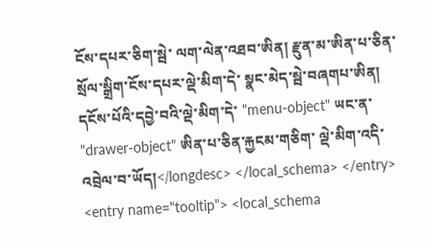ངོས་དཔར་ཅིག་སྦེ་ ལག་ལེན་འཐབ་ཨིན། རྫུན་མ་ཨིན་པ་ཅིན་ སྲོལ་སྒྲིག་ངོས་དཔར་ལྡེ་མིག་དེ་ སྣང་མེད་སྦེ་བཞགཔ་ཨིན། དངོས་པོའི་དབྱེ་བའི་ལྡེ་མིག་དེ་ "menu-object" ཡང་ན་ "drawer-object" ཨིན་པ་ཅིན་རྐྱངམ་གཅིག་ ལྡེ་མིག་འདི་འབྲེལ་བ་ཡོད།</longdesc> </local_schema> </entry> <entry name="tooltip"> <local_schema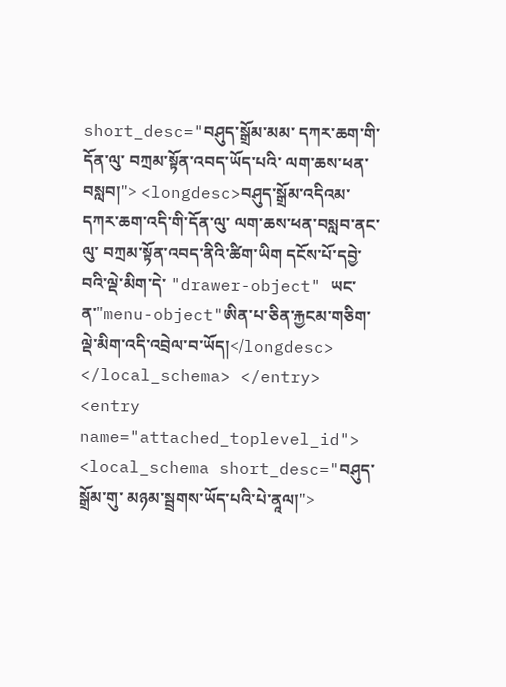short_desc="བཤུད་སྒྲོམ་མམ་ དཀར་ཆག་གི་དོན་ལུ་ བཀྲམ་སྟོན་འབད་ཡོད་པའི་ ལག་ཆས་ཕན་བསླབ།"> <longdesc>བཤུད་སྒྲོམ་འདིའམ་ དཀར་ཆག་འདི་གི་དོན་ལུ་ ལག་ཆས་ཕན་བསླབ་ནང་ལུ་ བཀྲམ་སྟོན་འབད་ནིའི་ཚིག་ཡིག དངོས་པོ་དབྱེ་བའི་ལྡེ་མིག་དེ་ "drawer-object" ཡང་ན་"menu-object"ཨིན་པ་ཅིན་རྐྱངམ་གཅིག་ ལྡེ་མིག་འདི་འབྲེལ་བ་ཡོད།</longdesc> </local_schema> </entry> <entry name="attached_toplevel_id"> <local_schema short_desc="བཤུད་སྒྲོམ་གུ་ མཉམ་སྦྲགས་ཡོད་པའི་པེ་ནཱལ།">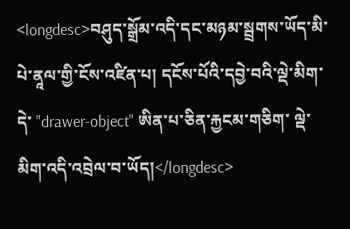<longdesc>བཤུད་སྒྲོམ་འདི་དང་མཉམ་སྦྲགས་ཡོད་མི་ པེ་ནཱལ་གྱི་ངོས་འཛིན་པ། དངོས་པོའི་དབྱེ་བའི་ལྡེ་མིག་དེ་ "drawer-object" ཨིན་པ་ཅིན་རྐྱངམ་གཅིག་ ལྡེ་མིག་འདི་འབྲེལ་བ་ཡོད།</longdesc>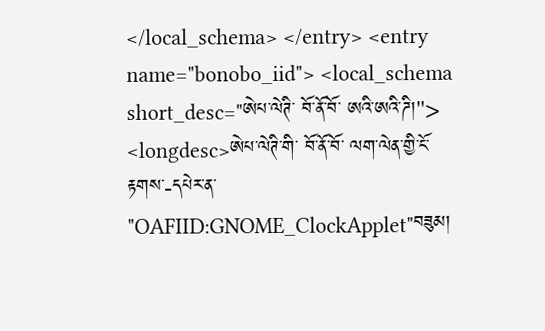</local_schema> </entry> <entry name="bonobo_iid"> <local_schema short_desc="ཨེཔ་ལེཊི་ བོ་ནོ་བོ་ ཨའི་ཨའི་ཌི།"> <longdesc>ཨེཔ་ལེཊི་གི་ བོ་ནོ་བོ་ ལག་ལེན་གྱི་ངོ་རྟགས་-དཔེར་ན་ "OAFIID:GNOME_ClockApplet"བཟུམ།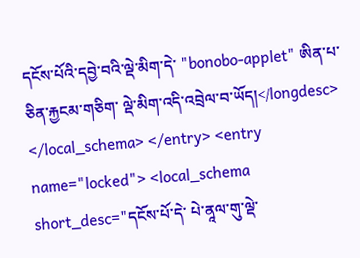དངོས་པོའི་དབྱེ་བའི་ལྡེ་མིག་དེ་ "bonobo-applet" ཨིན་པ་ཅིན་རྐྱངམ་གཅིག་ ལྡེ་མིག་འདི་འབྲེལ་བ་ཡོད།</longdesc> </local_schema> </entry> <entry name="locked"> <local_schema short_desc="དངོས་པོ་དེ་ པེ་ནཱལ་གུ་ལྡེ་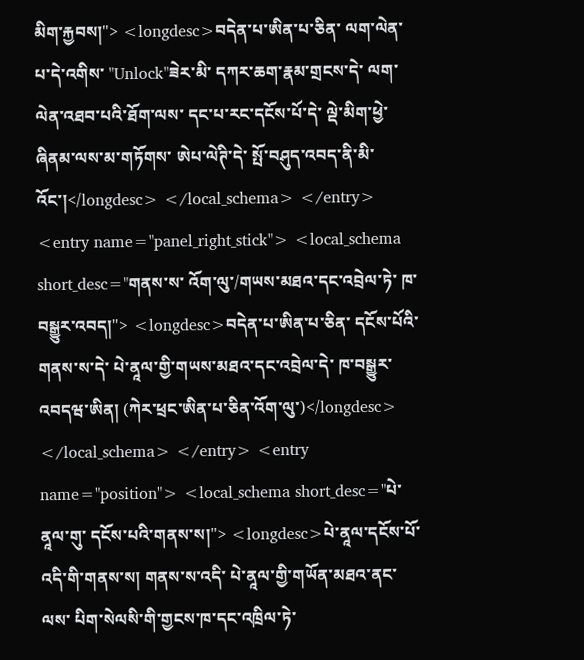མིག་རྐྱབས།"> <longdesc>བདེན་པ་ཨིན་པ་ཅིན་ ལག་ལེན་པ་དེ་འགིས་ "Unlock"ཟེར་མི་ དཀར་ཆག་རྣམ་གྲངས་དེ་ ལག་ལེན་འཐབ་པའི་ཐོག་ལས་ དང་པ་རང་དངོས་པོ་དེ་ ལྡེ་མིག་ཕྱེ་ཞིནམ་ལས་མ་གཏོགས་ ཨེཔ་ལེཊི་དེ་ སྤོ་བཤུད་འབད་ནི་མི་འོང་།</longdesc> </local_schema> </entry> <entry name="panel_right_stick"> <local_schema short_desc="གནས་ས་ འོག་ལུ་/གཡས་མཐའ་དང་འབྲེལ་ཏེ་ ཁ་བསྒྱུར་འབད།"> <longdesc>བདེན་པ་ཨིན་པ་ཅིན་ དངོས་པོའི་གནས་ས་དེ་ པེ་ནཱལ་གྱི་གཡས་མཐའ་དང་འབྲེལ་དེ་ ཁ་བསྒྱུར་འབདཝ་ཨིན། (ཀེར་ཕྲང་ཨིན་པ་ཅིན་འོག་ལུ་)</longdesc> </local_schema> </entry> <entry name="position"> <local_schema short_desc="པེ་ནཱལ་གུ་ དངོས་པའི་གནས་ས།"> <longdesc>པེ་ནཱལ་དངོས་པོ་འདི་གི་གནས་ས། གནས་ས་འདི་ པེ་ནཱལ་གྱི་གཡོན་མཐའ་ནང་ལས་ པིག་སེལསི་གི་གྱངས་ཁ་དང་འཁྲིལ་ཏེ་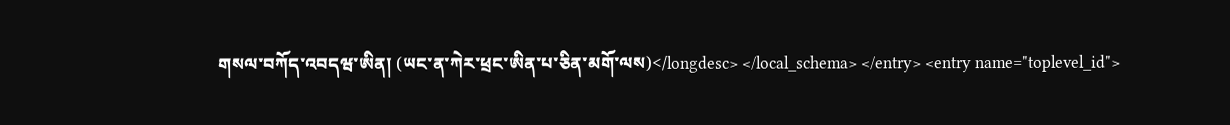གསལ་བཀོད་འབདཝ་ཨིན། (ཡང་ན་ཀེར་ཕྲང་ཨིན་པ་ཅིན་མགོ་ལས)</longdesc> </local_schema> </entry> <entry name="toplevel_id">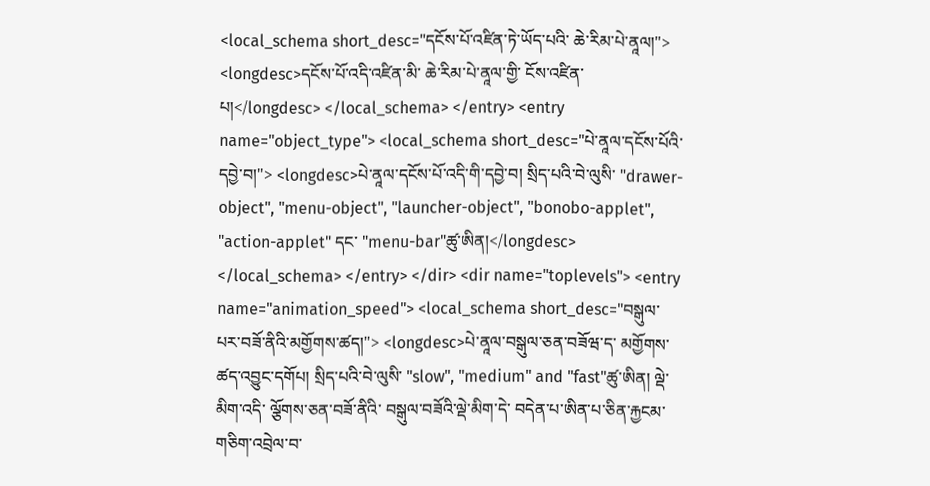<local_schema short_desc="དངོས་པོ་འཛིན་ཏེ་ཡོད་པའི་ ཆེ་རིམ་པེ་ནཱལ།"> <longdesc>དངོས་པོ་འདི་འཛིན་མི་ ཆེ་རིམ་པེ་ནཱལ་གྱི་ ངོས་འཛིན་པ།</longdesc> </local_schema> </entry> <entry name="object_type"> <local_schema short_desc="པེ་ནཱལ་དངོས་པོའི་དབྱེ་བ།"> <longdesc>པེ་ནཱལ་དངོས་པོ་འདི་གི་དབྱེ་བ། སྲིད་པའི་བེ་ལུསི་ "drawer-object", "menu-object", "launcher-object", "bonobo-applet", "action-applet" དང་ "menu-bar"ཚུ་ཨིན།</longdesc> </local_schema> </entry> </dir> <dir name="toplevels"> <entry name="animation_speed"> <local_schema short_desc="བསྒུལ་པར་བཟོ་ནིའི་མགྱོགས་ཚད།"> <longdesc>པེ་ནཱལ་བསྒུལ་ཅན་བཟོཝ་ད་ མགྱོགས་ཚད་འབྱུང་དགོཔ། སྲིད་པའི་བེ་ལུསི་ "slow", "medium" and "fast"ཚུ་ཨིན། ལྡེ་མིག་འདི་ ལྕོགས་ཅན་བཟོ་ནིའི་ བསྒུལ་བཟོའི་ལྡེ་མིག་དེ་ བདེན་པ་ཨིན་པ་ཅིན་རྐྱངམ་གཅིག་འབྲེལ་བ་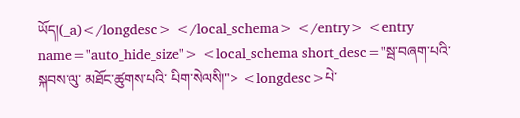ཡོད།(_a)</longdesc> </local_schema> </entry> <entry name="auto_hide_size"> <local_schema short_desc="སྦ་བཞག་པའི་སྐབས་ལུ་ མཐོང་ཚུགས་པའི་ པིག་སེལསི།"> <longdesc>པེ་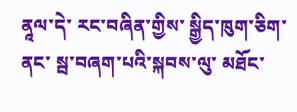ནཱལ་དེ་ རང་བཞིན་གྱིས་ སྒྱིད་ཁུག་ཅིག་ནང་ སྦ་བཞག་པའི་སྐབས་ལུ་ མཐོང་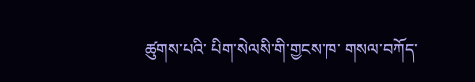ཚུགས་པའི་ པིག་སེལསི་གི་གྱངས་ཁ་ གསལ་བཀོད་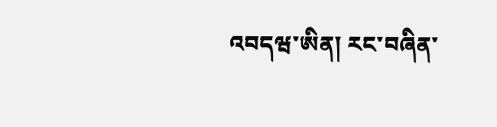འབདཝ་ཨིན། རང་བཞིན་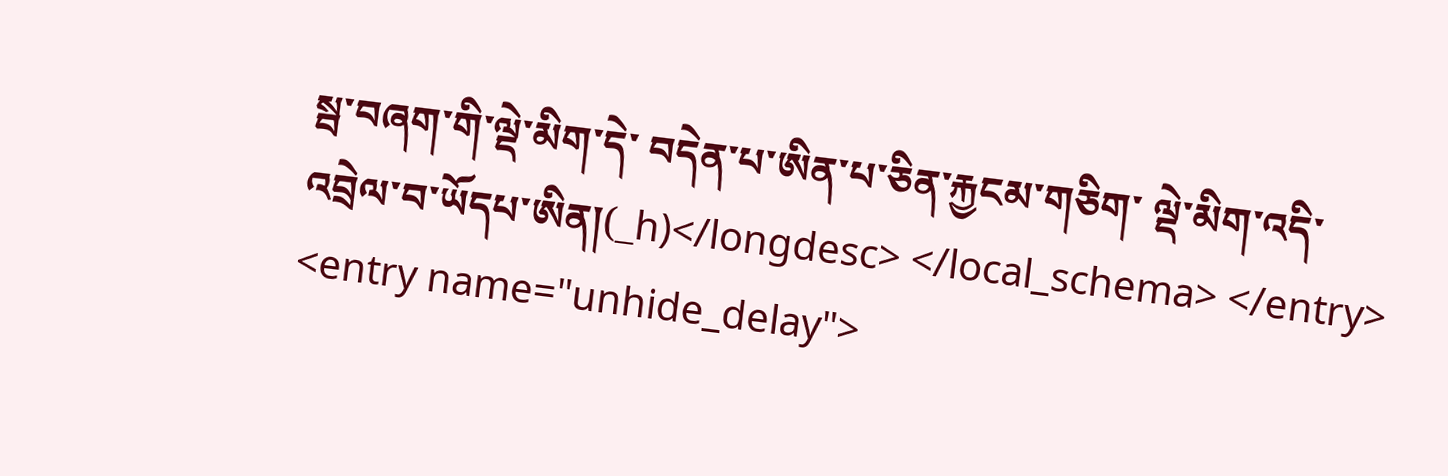སྦ་བཞག་གི་ལྡེ་མིག་དེ་ བདེན་པ་ཨིན་པ་ཅིན་རྐྱངམ་གཅིག་ ལྡེ་མིག་འདི་ འབྲེལ་བ་ཡོདཔ་ཨིན།(_h)</longdesc> </local_schema> </entry> <entry name="unhide_delay">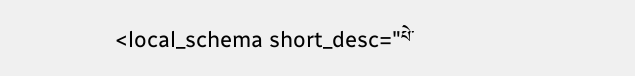<local_schema short_desc="པེ་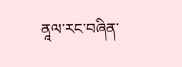ནཱལ་རང་བཞིན་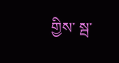གྱིས་ སྦ་